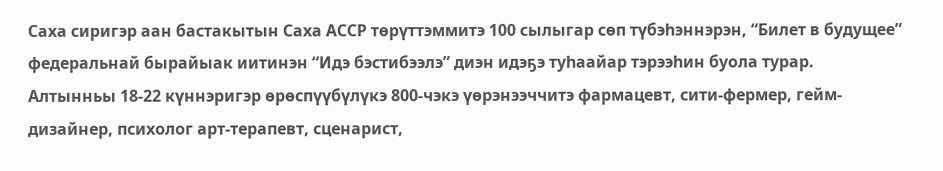Саха сиригэр аан бастакытын Саха АССР төрүттэммитэ 100 сылыгар сөп түбэһэннэрэн, “Билет в будущее” федеральнай бырайыак иитинэн “Идэ бэстибээлэ” диэн идэҕэ туһаайар тэрээһин буола турар.
Алтынньы 18-22 күннэригэр өрөспүүбүлүкэ 800-чэкэ үөрэнээччитэ фармацевт, сити-фермер, гейм-дизайнер, психолог арт-терапевт, сценарист,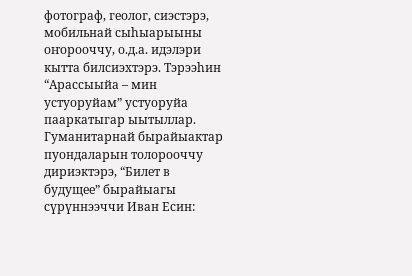фотограф, геолог, сиэстэрэ, мобильнай сыһыарыыны оҥорооччу, о.д.а. идэлэри кытта билсиэхтэрэ. Тэрээһин “Арассыыйа – мин устуоруйам” устуоруйа пааркатыгар ыытыллар.
Гуманитарнай бырайыактар пуондаларын толорооччу дириэктэрэ, “Билет в будущее” бырайыагы сүрүннээччи Иван Есин: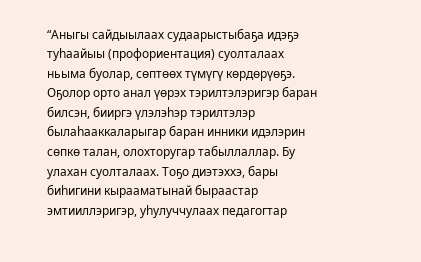“Аныгы сайдыылаах судаарыстыбаҕа идэҕэ туһаайыы (профориентация) суолталаах ньыма буолар, сөптөөх түмүгү көрдөрүөҕэ. Оҕолор орто анал үөрэх тэрилтэлэригэр баран билсэн, бииргэ үлэлэһэр тэрилтэлэр былаһааккаларыгар баран инники идэлэрин сөпкө талан, олохторугар табыллаллар. Бу улахан суолталаах. Тоҕо диэтэххэ, бары биһигини кырааматынай быраастар эмтииллэригэр, уһулуччулаах педагогтар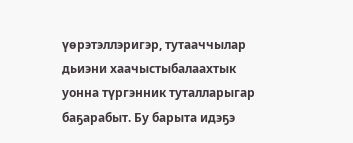үөрэтэллэригэр, тутааччылар дьиэни хаачыстыбалаахтык уонна түргэнник туталларыгар баҕарабыт. Бу барыта идэҕэ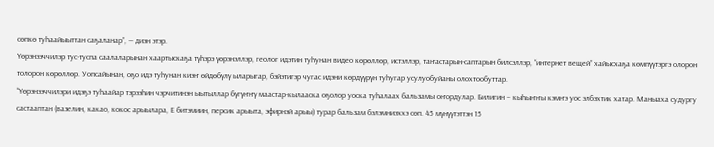сөпкө туһаайыыттан саҕаланар”, — диэн этэр.
Үөрэнээччилэр тус-туспа саалаларынан хаартыскаҕа түһэрэ үөрэнэллэр, геолог идэтин туһунан видео көрөллөр, истэллэр, таҥастарын-саптарын билсэллэр, “интернет вещей” хайысхаҕа көмпүүтэргэ олорон толорон көрөллөр. Уопсайынан, оҕо идэ туһунан киэҥ өйдөбүлү ыларыгар, бэйэтигэр чугас идэни көрдүүрүн туһугар усулуобуйаны олохтообуттар.
“Үөрэнээччилэри идэҕэ туһаайар тэрээһин чэрчитинэн ыытыллар бүгүҥҥү маастар-кылааска оҕолор уоска туһалаах бальзамы оҥордулар. Билигин – кыһыҥҥы кэмҥэ уос элбэхтик хатар. Маныаха судургу састааптан (вазелин, какао, кокос арыылара, Е битэмиин, персик арыыта, эфирнэй арыы) турар бальзам бэлэмниэххэ сөп. 45 мүнүүтэттэн 15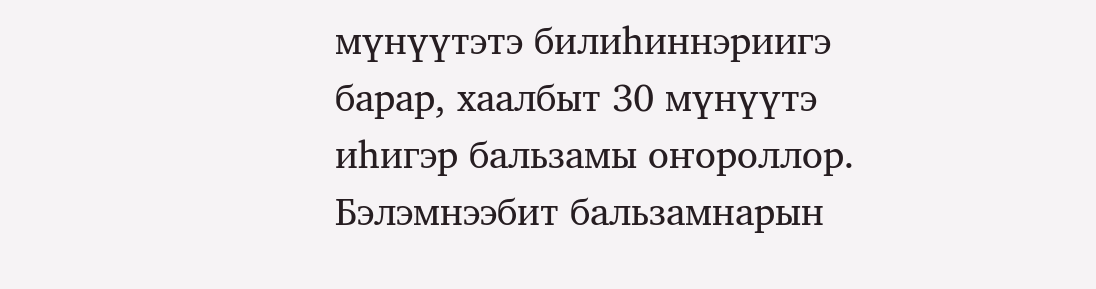мүнүүтэтэ билиһиннэриигэ барар, хаалбыт 30 мүнүүтэ иһигэр бальзамы оҥороллор. Бэлэмнээбит бальзамнарын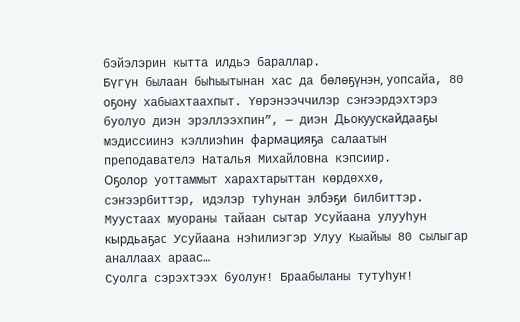бэйэлэрин кытта илдьэ бараллар.
Бүгүн былаан быһыытынан хас да бөлөҕүнэн, уопсайа, 80 оҕону хабыахтаахпыт. Үөрэнээччилэр сэҥээрдэхтэрэ буолуо диэн эрэллээхпин”, — диэн Дьокуускайдааҕы мэдиссиинэ кэллиэһин фармацияҕа салаатын преподавателэ Наталья Михайловна кэпсиир.
Оҕолор уоттаммыт харахтарыттан көрдөххө, сэҥээрбиттэр, идэлэр туһунан элбэҕи билбиттэр.
Муустаах муораны тайаан сытар Усуйаана улууһун кырдьаҕас Усуйаана нэһилиэгэр Улуу Кыайыы 80 сылыгар аналлаах араас…
Суолга сэрэхтээх буолуҥ! Браабыланы тутуһуҥ!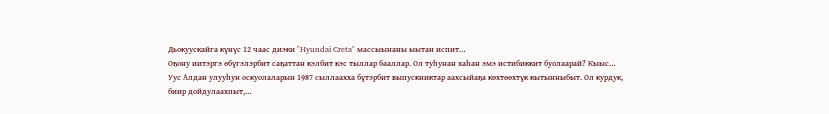Дьокуускайга күнүс 12 чаас диэки "Hyundai Creta" массыынаны ыытан испит…
Оҕону иитэргэ өбүгэлэрбит саҕаттан кэлбит кэс тыллар бааллар. Ол туһунан хаһан эмэ истибиккит буолаарай? Кыыс…
Уус Алдан улууһун оскуолаларын 1987 сыллаахха бүтэрбит выпускниктар аахсыйаҕа көхтөөхтүк кытынныбыт. Ол курдук, биир дойдулаахпыт,…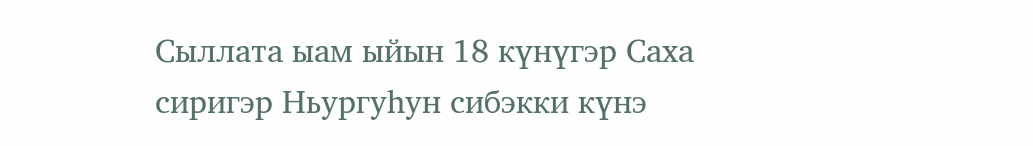Сыллата ыам ыйын 18 күнүгэр Саха сиригэр Ньургуһун сибэкки күнэ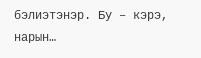бэлиэтэнэр. Бу – кэрэ, нарын…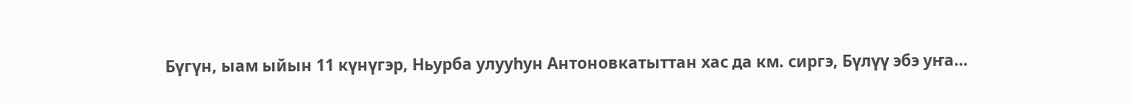Бүгүн, ыам ыйын 11 күнүгэр, Ньурба улууһун Антоновкатыттан хас да км. сиргэ, Бүлүү эбэ уҥа…